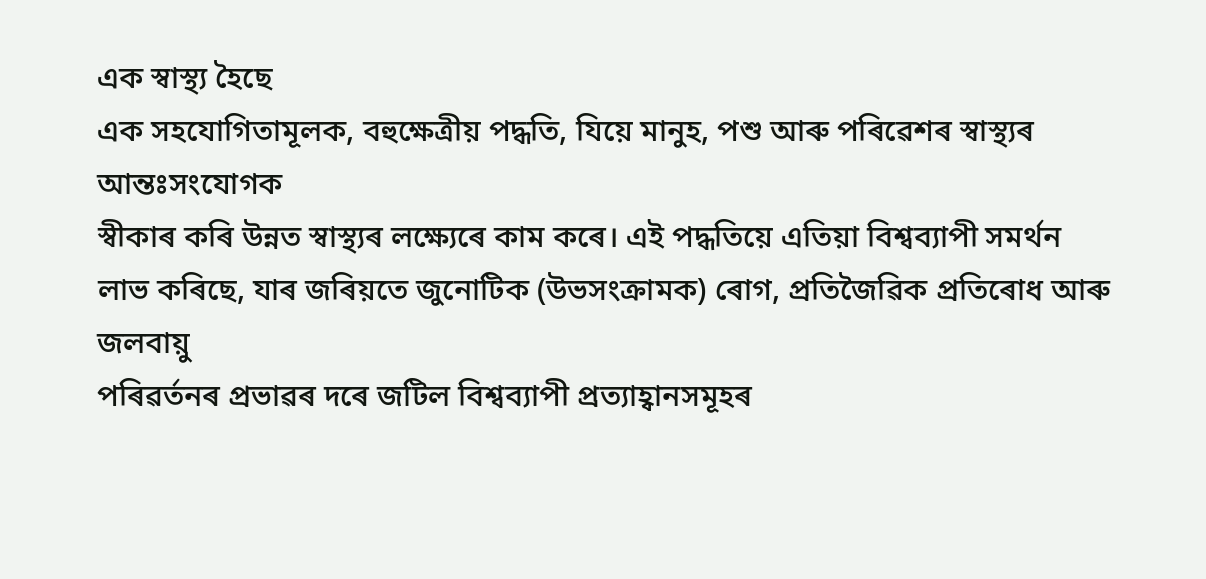এক স্বাস্থ্য হৈছে
এক সহযোগিতামূলক, বহুক্ষেত্ৰীয় পদ্ধতি, যিয়ে মানুহ, পশু আৰু পৰিৱেশৰ স্বাস্থ্যৰ আন্তঃসংযোগক
স্বীকাৰ কৰি উন্নত স্বাস্থ্যৰ লক্ষ্যেৰে কাম কৰে। এই পদ্ধতিয়ে এতিয়া বিশ্বব্যাপী সমৰ্থন
লাভ কৰিছে, যাৰ জৰিয়তে জুনোটিক (উভসংক্ৰামক) ৰোগ, প্ৰতিজৈৱিক প্ৰতিৰোধ আৰু জলবায়ু
পৰিৱৰ্তনৰ প্ৰভাৱৰ দৰে জটিল বিশ্বব্যাপী প্ৰত্যাহ্বানসমূহৰ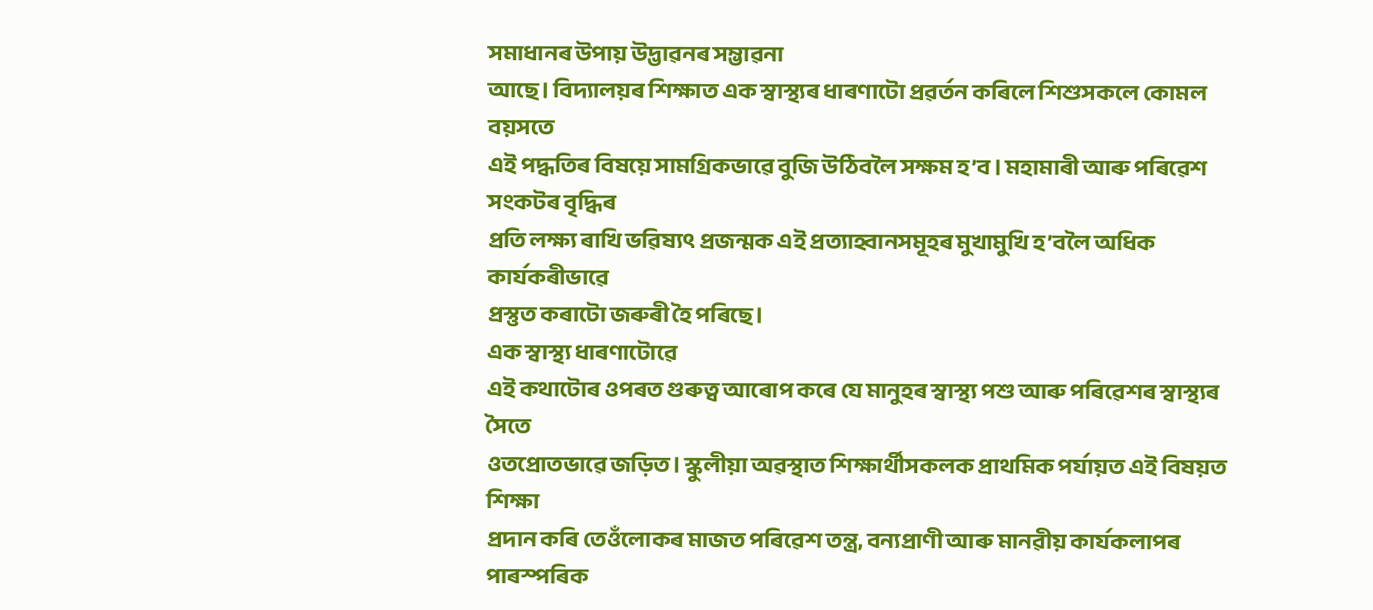সমাধানৰ উপায় উদ্ভাৱনৰ সম্ভাৱনা
আছে। বিদ্যালয়ৰ শিক্ষাত এক স্বাস্থ্যৰ ধাৰণাটো প্ৰৱৰ্তন কৰিলে শিশুসকলে কোমল বয়সতে
এই পদ্ধতিৰ বিষয়ে সামগ্ৰিকভাৱে বুজি উঠিবলৈ সক্ষম হ’ব। মহামাৰী আৰু পৰিৱেশ সংকটৰ বৃদ্ধিৰ
প্ৰতি লক্ষ্য ৰাখি ভৱিষ্যৎ প্ৰজন্মক এই প্ৰত্যাহ্বানসমূহৰ মুখামুখি হ’বলৈ অধিক কাৰ্যকৰীভাৱে
প্ৰস্তুত কৰাটো জৰুৰী হৈ পৰিছে।
এক স্বাস্থ্য ধাৰণাটোৱে
এই কথাটোৰ ওপৰত গুৰুত্ব আৰোপ কৰে যে মানুহৰ স্বাস্থ্য পশু আৰু পৰিৱেশৰ স্বাস্থ্যৰ সৈতে
ওতপ্ৰোতভাৱে জড়িত। স্কুলীয়া অৱস্থাত শিক্ষাৰ্থীসকলক প্ৰাথমিক পৰ্যায়ত এই বিষয়ত শিক্ষা
প্ৰদান কৰি তেওঁলোকৰ মাজত পৰিৱেশ তন্ত্ৰ, বন্যপ্ৰাণী আৰু মানৱীয় কাৰ্যকলাপৰ পাৰস্পৰিক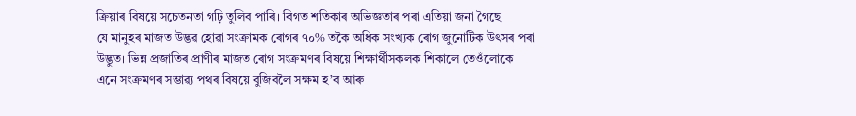ক্ৰিয়াৰ বিষয়ে সচেতনতা গঢ়ি তুলিব পাৰি। বিগত শতিকাৰ অভিজ্ঞতাৰ পৰা এতিয়া জনা গৈছে
যে মানুহৰ মাজত উদ্ভৱ হোৱা সংক্ৰামক ৰোগৰ ৭০% তকৈ অধিক সংখ্যক ৰোগ জুনোটিক উৎসৰ পৰা
উদ্ভুত। ভিন্ন প্ৰজাতিৰ প্ৰাণীৰ মাজত ৰোগ সংক্ৰমণৰ বিষয়ে শিক্ষাৰ্থীসকলক শিকালে তেওঁলোকে
এনে সংক্ৰমণৰ সম্ভাৱ্য পথৰ বিষয়ে বুজিবলৈ সক্ষম হ’ব আৰু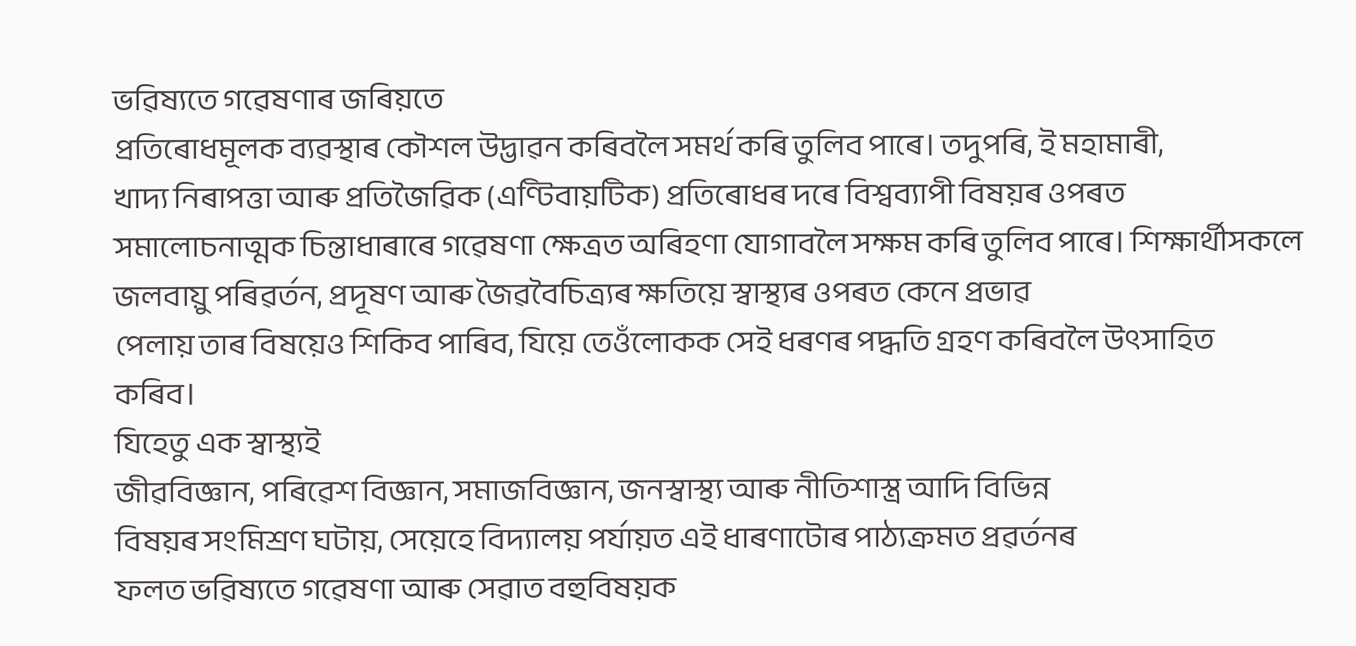ভৱিষ্যতে গৱেষণাৰ জৰিয়তে
প্ৰতিৰোধমূলক ব্যৱস্থাৰ কৌশল উদ্ভাৱন কৰিবলৈ সমৰ্থ কৰি তুলিব পাৰে। তদুপৰি, ই মহামাৰী,
খাদ্য নিৰাপত্তা আৰু প্ৰতিজৈৱিক (এণ্টিবায়টিক) প্ৰতিৰোধৰ দৰে বিশ্বব্যাপী বিষয়ৰ ওপৰত
সমালোচনাত্মক চিন্তাধাৰাৰে গৱেষণা ক্ষেত্ৰত অৰিহণা যোগাবলৈ সক্ষম কৰি তুলিব পাৰে। শিক্ষাৰ্থীসকলে
জলবায়ু পৰিৱৰ্তন, প্ৰদূষণ আৰু জৈৱবৈচিত্ৰ্যৰ ক্ষতিয়ে স্বাস্থ্যৰ ওপৰত কেনে প্ৰভাৱ
পেলায় তাৰ বিষয়েও শিকিব পাৰিব, যিয়ে তেওঁলোকক সেই ধৰণৰ পদ্ধতি গ্ৰহণ কৰিবলৈ উৎসাহিত
কৰিব।
যিহেতু এক স্বাস্থ্যই
জীৱবিজ্ঞান, পৰিৱেশ বিজ্ঞান, সমাজবিজ্ঞান, জনস্বাস্থ্য আৰু নীতিশাস্ত্ৰ আদি বিভিন্ন
বিষয়ৰ সংমিশ্ৰণ ঘটায়, সেয়েহে বিদ্যালয় পৰ্যায়ত এই ধাৰণাটোৰ পাঠ্যক্ৰমত প্ৰৱৰ্তনৰ
ফলত ভৱিষ্যতে গৱেষণা আৰু সেৱাত বহুবিষয়ক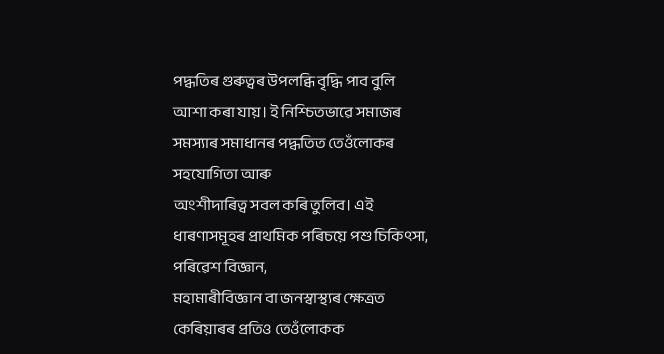পদ্ধতিৰ গুৰুত্বৰ উপলব্ধি বৃদ্ধি পাব বুলি
আশা কৰা যায়। ই নিশ্চিতভাৱে সমাজৰ সমস্যাৰ সমাধানৰ পদ্ধতিত তেওঁলোকৰ সহযোগিতা আৰু
অংশীদাৰিত্ব সবল কৰি তুলিব। এই ধাৰণাসমূহৰ প্ৰাথমিক পৰিচয়ে পশু চিকিৎসা, পৰিৱেশ বিজ্ঞান,
মহামাৰীবিজ্ঞান বা জনস্বাস্থ্যৰ ক্ষেত্ৰত কেৰিয়াৰৰ প্ৰতিও তেওঁলোকক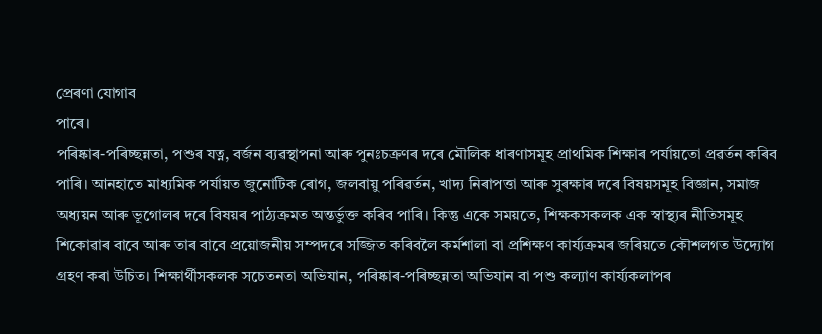প্ৰেৰণা যোগাব
পাৰে।
পৰিষ্কাৰ-পৰিচ্ছন্নতা, পশুৰ যত্ন, বৰ্জন ব্যৱস্থাপনা আৰু পুনঃচক্ৰণৰ দৰে মৌলিক ধাৰণাসমূহ প্ৰাথমিক শিক্ষাৰ পৰ্যায়তো প্ৰৱৰ্তন কৰিব পাৰি। আনহাতে মাধ্যমিক পৰ্যায়ত জুনোটিক ৰোগ, জলবায়ু পৰিৱৰ্তন, খাদ্য নিৰাপত্তা আৰু সুৰক্ষাৰ দৰে বিষয়সমূহ বিজ্ঞান, সমাজ অধ্যয়ন আৰু ভূগোলৰ দৰে বিষয়ৰ পাঠ্যক্ৰমত অন্তৰ্ভুক্ত কৰিব পাৰি। কিন্তু একে সময়তে, শিক্ষকসকলক এক স্বাস্থ্যৰ নীতিসমূহ শিকোৱাৰ বাবে আৰু তাৰ বাবে প্ৰয়োজনীয় সম্পদৰে সজ্জিত কৰিবলৈ কৰ্মশালা বা প্ৰশিক্ষণ কাৰ্য্যক্ৰমৰ জৰিয়তে কৌশলগত উদ্যোগ গ্ৰহণ কৰা উচিত। শিক্ষাৰ্থীসকলক সচেতনতা অভিযান, পৰিষ্কাৰ-পৰিচ্ছন্নতা অভিযান বা পশু কল্যাণ কাৰ্য্যকলাপৰ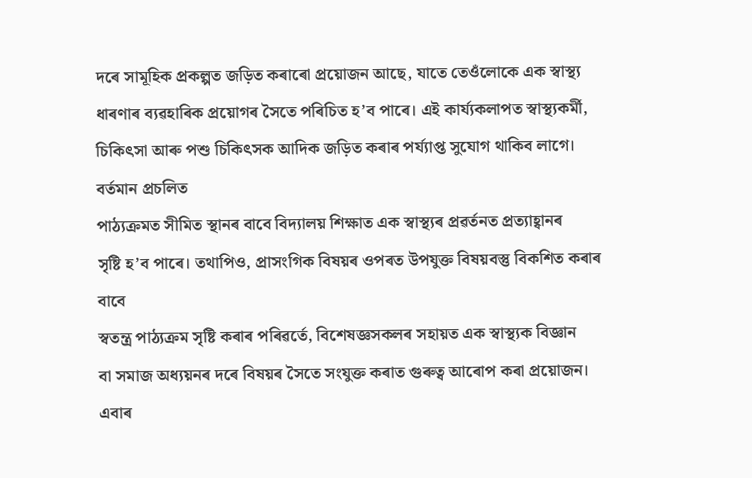দৰে সামূহিক প্ৰকল্পত জড়িত কৰাৰো প্ৰয়োজন আছে, যাতে তেওঁলোকে এক স্বাস্থ্য ধাৰণাৰ ব্যৱহাৰিক প্ৰয়োগৰ সৈতে পৰিচিত হ’ব পাৰে। এই কাৰ্য্যকলাপত স্বাস্থ্যকৰ্মী, চিকিৎসা আৰু পশু চিকিৎসক আদিক জড়িত কৰাৰ পৰ্য্যাপ্ত সুযোগ থাকিব লাগে।
বৰ্তমান প্ৰচলিত
পাঠ্যক্ৰমত সীমিত স্থানৰ বাবে বিদ্যালয় শিক্ষাত এক স্বাস্থ্যৰ প্ৰৱৰ্তনত প্ৰত্যাহ্বানৰ
সৃষ্টি হ’ব পাৰে। তথাপিও, প্ৰাসংগিক বিষয়ৰ ওপৰত উপযুক্ত বিষয়বস্তু বিকশিত কৰাৰ বাবে
স্বতন্ত্ৰ পাঠ্যক্ৰম সৃষ্টি কৰাৰ পৰিৱৰ্তে, বিশেষজ্ঞসকলৰ সহায়ত এক স্বাস্থ্যক বিজ্ঞান
বা সমাজ অধ্যয়নৰ দৰে বিষয়ৰ সৈতে সংযুক্ত কৰাত গুৰুত্ব আৰোপ কৰা প্ৰয়োজন। এবাৰ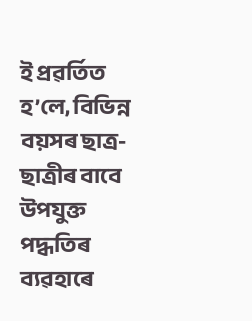ই প্ৰৱৰ্তিত
হ’লে, বিভিন্ন বয়সৰ ছাত্ৰ-ছাত্ৰীৰ বাবে উপযুক্ত পদ্ধতিৰ ব্যৱহাৰে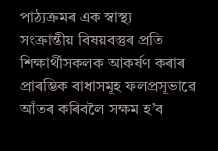পাঠ্যক্ৰমৰ এক স্বাস্থ্য
সংক্ৰান্তীয় বিষয়বস্তুৰ প্ৰতি শিক্ষাৰ্থীসকলক আকৰ্ষণ কৰাৰ প্ৰাৰম্ভিক বাধাসমূহ ফলপ্ৰসূভাৱে
আঁতৰ কৰিবলৈ সক্ষম হ’ব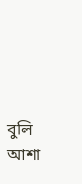বুলি আশা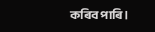কৰিব পাৰি।